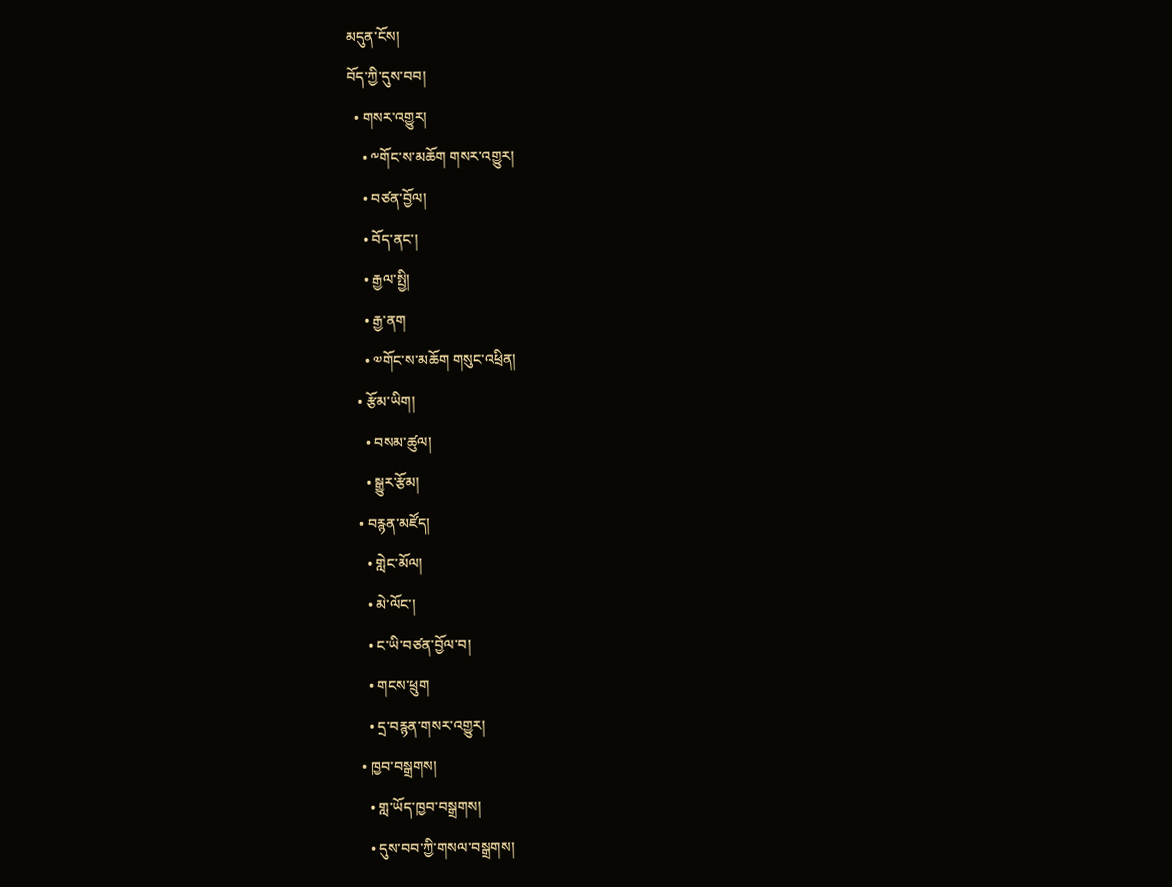མདུན་ངོས།
བོད་ཀྱི་དུས་བབ།
  • གསར་འགྱུར།
    • ༸གོང་ས་མཆོག གསར་འགྱུར།
    • བཙན་བྱོལ།
    • བོད་ནང་།
    • རྒྱལ་སྤྱི།
    • རྒྱ་ནག
    • ༧གོང་ས་མཆོག གསུང་འཕྲིན།
  • རྩོམ་ཡིག།
    • བསམ་ཚུལ།
    • སྒྱུར་རྩོམ།
  • བརྙན་མཛོད།
    • གླེང་མོལ།
    • མེ་ལོང་།
    • ང་ཡི་བཙན་བྱོལ་བ།
    • གངས་ཕྲུག
    • དྲ་བརྙན་གསར་འགྱུར།
  • ཁྱབ་བསྒྲགས།
    • གླ་ཡོད་ཁྱབ་བསྒྲགས།
    • དུས་བབ་ཀྱི་གསལ་བསྒྲགས།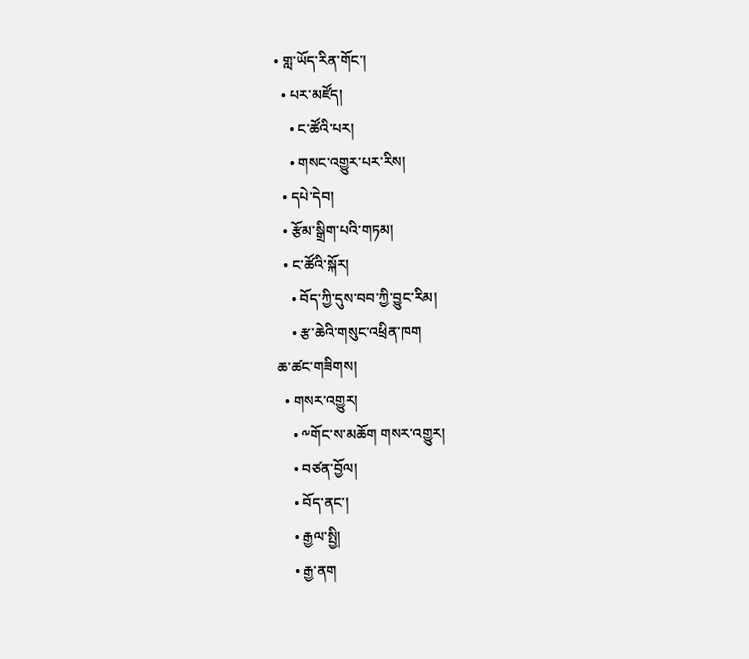• གླ་ཡོད་རིན་གོང་།
  • པར་མཛོད།
    • ང་ཚོའི་པར།
    • གསང་འགྱུར་པར་རིས།
  • དཔེ་དེབ།
  • རྩོམ་སྒྲིག་པའི་གཏམ།
  • ང་ཚོའི་སྐོར།
    • བོད་ཀྱི་དུས་བབ་ཀྱི་བྱུང་རིམ།
    • རྩ་ཆེའི་གསུང་འཕྲིན་ཁག
ཆ་ཚང་གཟིགས།
  • གསར་འགྱུར།
    • ༸གོང་ས་མཆོག གསར་འགྱུར།
    • བཙན་བྱོལ།
    • བོད་ནང་།
    • རྒྱལ་སྤྱི།
    • རྒྱ་ནག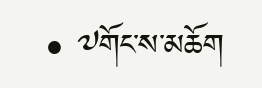• ༧གོང་ས་མཆོག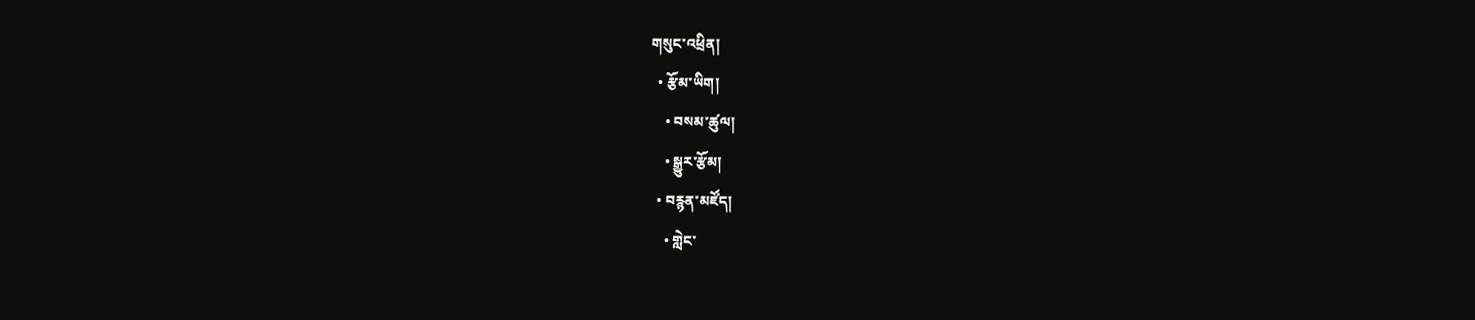གསུང་འཕྲིན།
  • རྩོམ་ཡིག།
    • བསམ་ཚུལ།
    • སྒྱུར་རྩོམ།
  • བརྙན་མཛོད།
    • གླེང་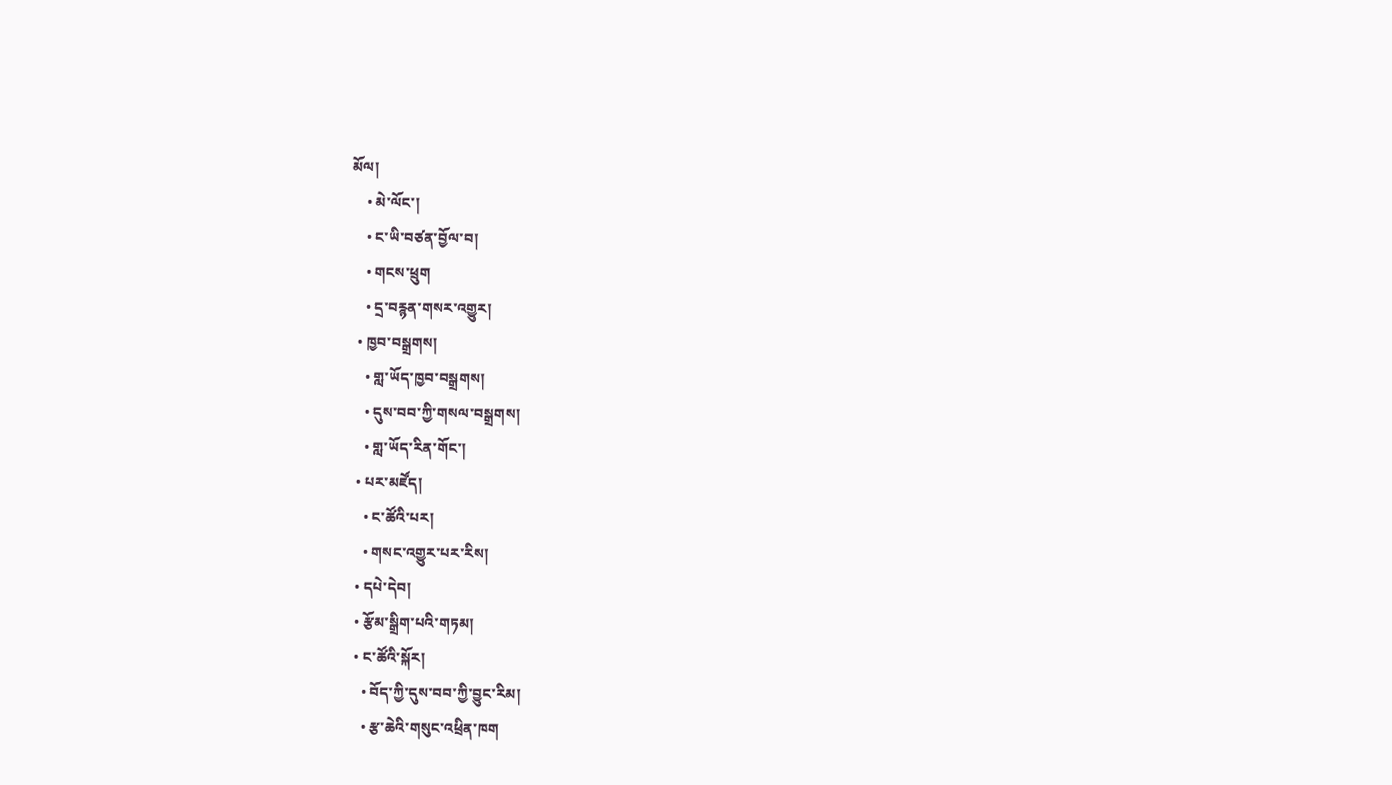མོལ།
    • མེ་ལོང་།
    • ང་ཡི་བཙན་བྱོལ་བ།
    • གངས་ཕྲུག
    • དྲ་བརྙན་གསར་འགྱུར།
  • ཁྱབ་བསྒྲགས།
    • གླ་ཡོད་ཁྱབ་བསྒྲགས།
    • དུས་བབ་ཀྱི་གསལ་བསྒྲགས།
    • གླ་ཡོད་རིན་གོང་།
  • པར་མཛོད།
    • ང་ཚོའི་པར།
    • གསང་འགྱུར་པར་རིས།
  • དཔེ་དེབ།
  • རྩོམ་སྒྲིག་པའི་གཏམ།
  • ང་ཚོའི་སྐོར།
    • བོད་ཀྱི་དུས་བབ་ཀྱི་བྱུང་རིམ།
    • རྩ་ཆེའི་གསུང་འཕྲིན་ཁག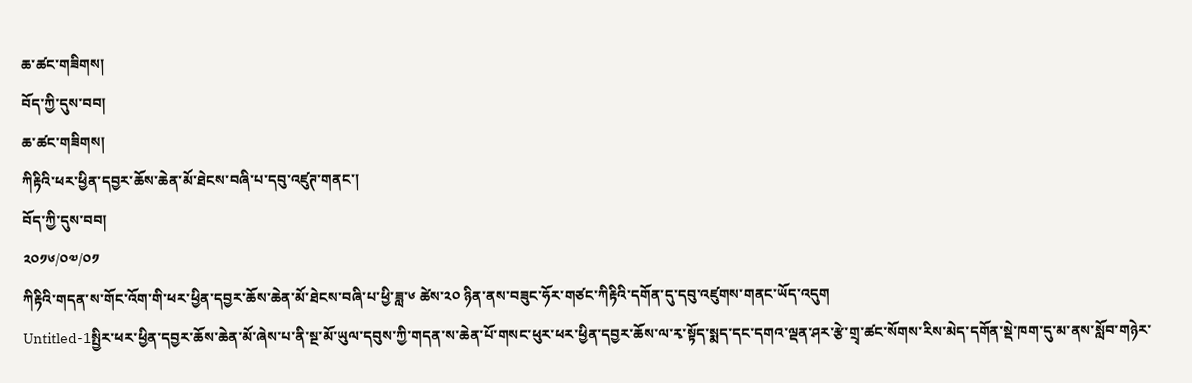ཆ་ཚང་གཟིགས།
བོད་ཀྱི་དུས་བབ།
ཆ་ཚང་གཟིགས།
ཀིརྟིའི་ཕར་ཕྱིན་དབྱར་ཆོས་ཆེན་མོ་ཐེངས་བཞི་པ་དབུ་འཛུཊ་གནང་།
བོད་ཀྱི་དུས་བབ།
༢༠༡༦/༠༧/༠༡
ཀིརྟིའི་གདན་ས་གོང་འོག་གི་ཕར་ཕྱིན་དབྱར་ཆོས་ཆེན་མོ་ཐེངས་བཞི་པ་ཕྱི་ཟླ་༦ ཚེས་༢༠ ཉིན་ནས་བཟུང་ཧོར་གཙང་ཀིརྟིའི་དགོན་དུ་དབུ་འཛུགས་གནང་ཡོད་འདུག
Untitled-1སྤྱིར་ཕར་ཕྱིན་དབྱར་ཆོས་ཆེན་མོ་ཞེས་པ་ནི་སྔ་མོ་ཡུལ་དབུས་ཀྱི་གདན་ས་ཆེན་པོ་གསང་ཕུར་ཕར་ཕྱིན་དབྱར་ཆོས་ལ་རྭ་སྟོད་སྨད་དང་དགའ་ལྡན་ཤར་རྩེ་གྲྭ་ཚང་སོགས་རིས་མེད་དགོན་སྡེ་ཁག་དུ་མ་ནས་སློབ་གཉེར་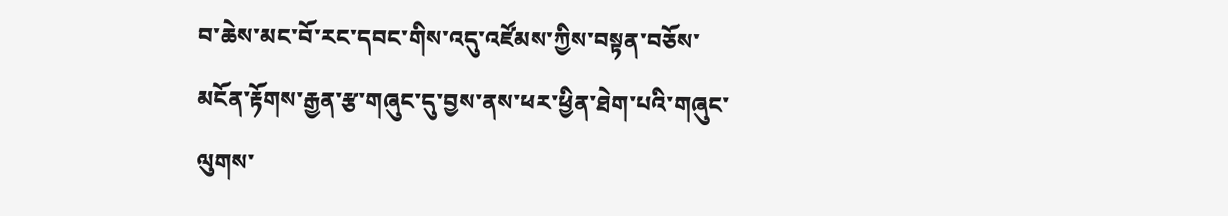བ་ཆེས་མང་བོ་རང་དབང་གིས་འདུ་འཛོམས་ཀྱིས་བསྟན་བཅོས་མངོན་རྟོགས་རྒྱན་རྩ་གཞུང་དུ་བྱས་ནས་ཕར་ཕྱིན་ཐེག་པའི་གཞུང་ལུགས་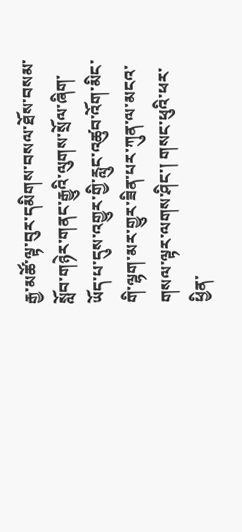རྒྱ་མཚོ་ལྟ་བུར་དམིགས་བསལ་ཐོས་བསམ་སློབ་གཉེར་གནང་རྒྱུའི་ལུགས་སྲོལ་ཞིག་ཡོད་པ་དུས་འགྱུར་གྱི་རླུང་འཚུབ་འོག་མིང་གི་ལྷག་མར་གྱུར་ཟིན་པར་ཀུན་ལ་མངའ་གསལ་ལྟར་ལགས་ཤིང་། གསང་ཕུའི་ཕར་ཕྱིན་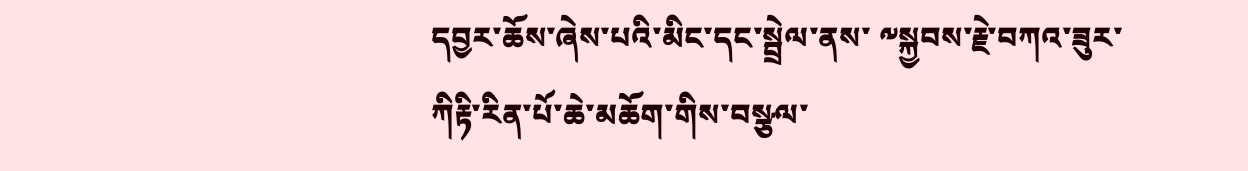དབྱར་ཆོས་ཞེས་པའི་མིང་དང་སྦྲེལ་ནས་ ༸སྐྱབས་རྗེ་བཀའ་ཟུར་ཀིརྟི་རིན་པོ་ཆེ་མཆོག་གིས་བསྩལ་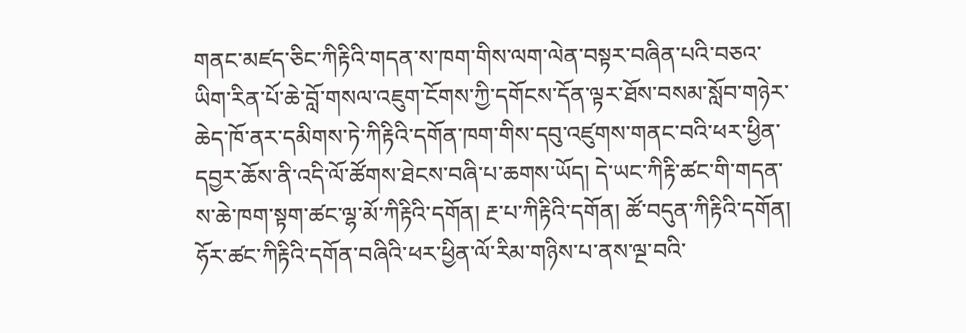གནང་མཛད་ཅིང་ཀིརྟིའི་གདན་ས་ཁག་གིས་ལག་ལེན་བསྟར་བཞིན་པའི་བཅའ་ཡིག་རིན་པོ་ཆེ་བློ་གསལ་འཇུག་ངོགས་ཀྱི་དགོངས་དོན་ལྟར་ཐོས་བསམ་སློབ་གཉེར་ཆེད་ཁོ་ནར་དམིགས་ཏེ་ཀིརྟིའི་དགོན་ཁག་གིས་དབུ་འཛུགས་གནང་བའི་ཕར་ཕྱིན་དབྱར་ཆོས་ནི་འདི་ལོ་ཚོགས་ཐེངས་བཞི་པ་ཆགས་ཡོད། དེ་ཡང་ཀིརྟི་ཚང་གི་གདན་ས་ཆེ་ཁག་སྟག་ཚང་ལྷ་མོ་ཀིརྟིའི་དགོན། རྔ་པ་ཀིརྟིའི་དགོན། ཚོ་བདུན་ཀིརྟིའི་དགོན། ཧོར་ཚང་ཀིརྟིའི་དགོན་བཞིའི་ཕར་ཕྱིན་ལོ་རིམ་གཉིས་པ་ནས་ལྔ་བའི་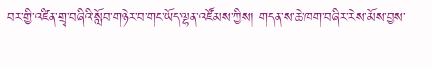བར་གྱི་འཛིན་གྲྭ་བཞིའི་སློབ་གཉེར་བ་གང་ཡོད་ལྷན་འཛོམས་ཀྱིས། གདན་ས་ཆེ་ཁག་བཞིར་རེས་མོས་བྱས་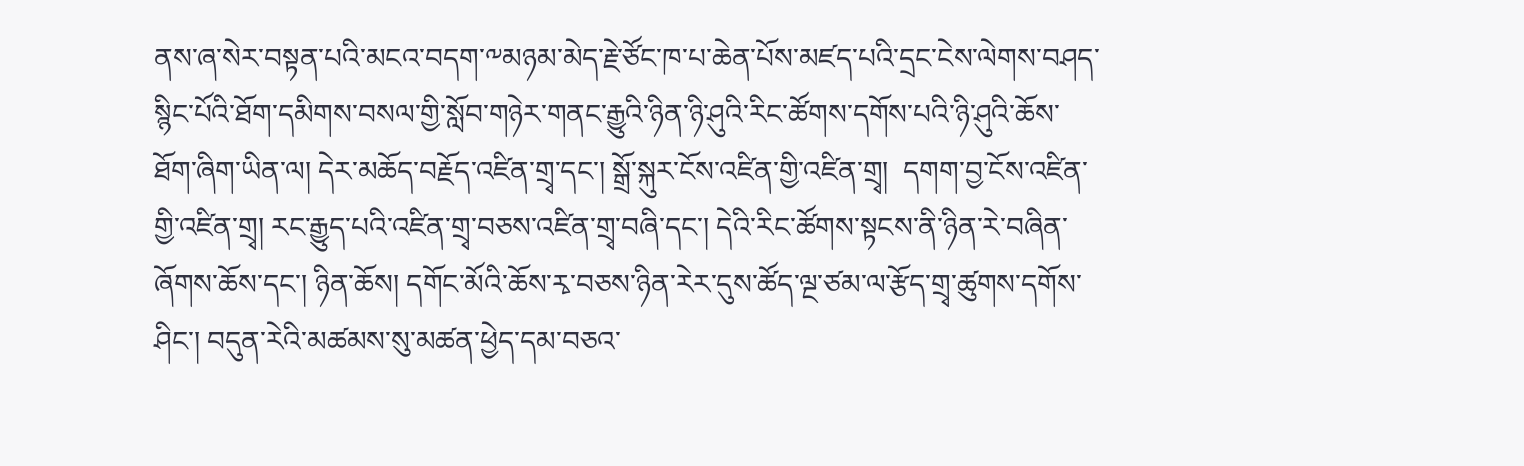ནས་ཞ་སེར་བསྟན་པའི་མངའ་བདག་༸མཉམ་མེད་རྗེ་ཙོང་ཁ་པ་ཆེན་པོས་མཛད་པའི་དྲང་ངེས་ལེགས་བཤད་སྙིང་པོའི་ཐོག་དམིགས་བསལ་གྱི་སློབ་གཉེར་གནང་རྒྱུའི་ཉིན་ཉི་ཤུའི་རིང་ཚོགས་དགོས་པའི་ཉི་ཤུའི་ཆོས་ཐོག་ཞིག་ཡིན་ལ། དེར་མཆོད་བརྗོད་འཛིན་གྲྭ་དང་། སྒྲོ་སྐུར་ངོས་འཛིན་གྱི་འཛིན་གྲྭ།  དགག་བྱ་ངོས་འཛིན་གྱི་འཛིན་གྲྭ། རང་རྒྱུད་པའི་འཛིན་གྲྭ་བཅས་འཛིན་གྲྭ་བཞི་དང་། དེའི་རིང་ཚོགས་སྟངས་ནི་ཉིན་རེ་བཞིན་ཞོགས་ཆོས་དང་། ཉིན་ཆོས། དགོང་མོའི་ཆོས་རྭ་བཅས་ཉིན་རེར་དུས་ཚོད་ལྔ་ཙམ་ལ་རྩོད་གྲྭ་ཚུགས་དགོས་ཤིང་། བདུན་རེའི་མཚམས་སུ་མཚན་ཕྱེད་དམ་བཅའ་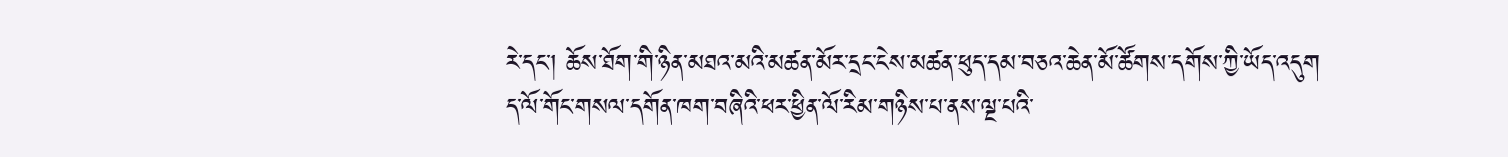རེ་དང་། ཆོས་ཐོག་གི་ཉིན་མཐའ་མའི་མཚན་མོར་དྲང་ངེས་མཚན་ཕུད་དམ་བཅའ་ཆེན་མོ་ཚོགས་དགོས་ཀྱི་ཡོད་འདུག
ད་ལོ་གོང་གསལ་དགོན་ཁག་བཞིའི་ཕར་ཕྱིན་ལོ་རིམ་གཉིས་པ་ནས་ལྔ་པའི་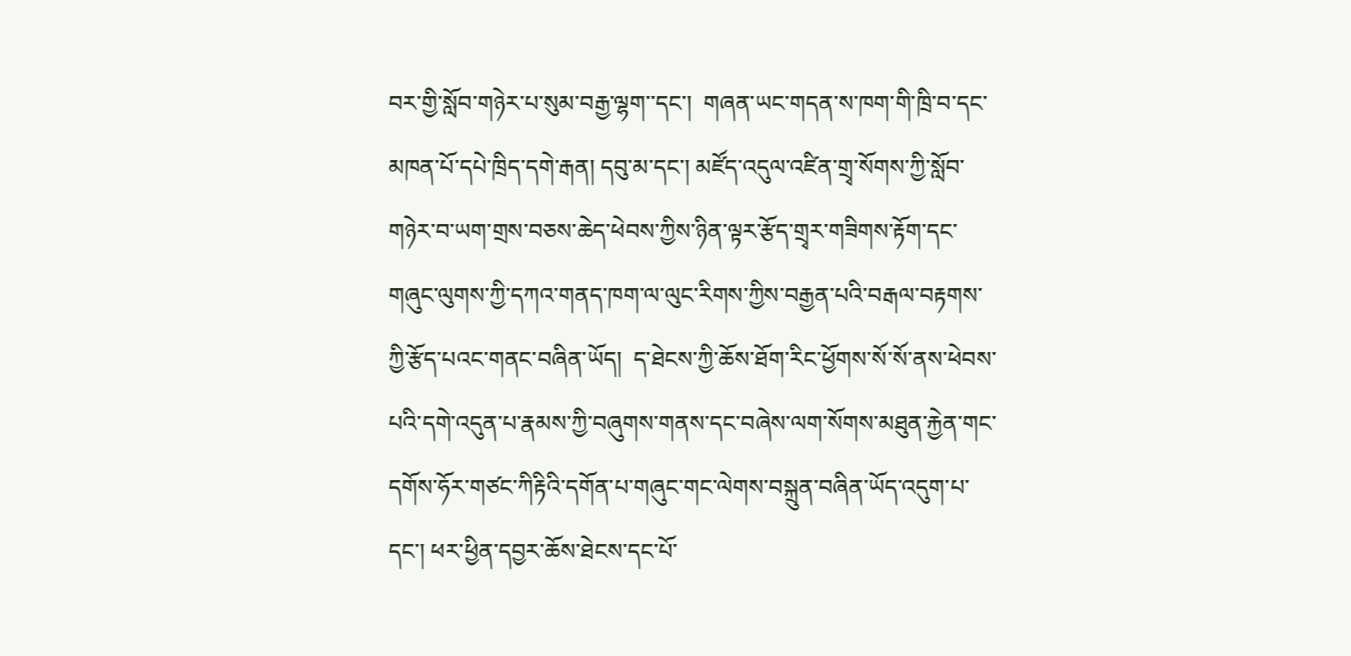བར་གྱི་སློབ་གཉེར་པ་སུམ་བརྒྱ་ལྷག་་དང་།  གཞན་ཡང་གདན་ས་ཁག་གི་ཁྲི་བ་དང་མཁན་པོ་དཔེ་ཁྲིད་དགེ་རྒན། དབུ་མ་དང་། མཛོད་འདུལ་འཛིན་གྲྭ་སོགས་ཀྱི་སློབ་གཉེར་བ་ཡག་གྲས་བཅས་ཆེད་ཕེབས་ཀྱིས་ཉིན་ལྟར་རྩོད་གྲྭར་གཟིགས་རྟོག་དང་གཞུང་ལུགས་ཀྱི་དཀའ་གནད་ཁག་ལ་ལུང་རིགས་ཀྱིས་བརྒྱན་པའི་བརྒལ་བརྟགས་ཀྱི་རྩོད་པའང་གནང་བཞིན་ཡོད།  ད་ཐེངས་ཀྱི་ཆོས་ཐོག་རིང་ཕྱོགས་སོ་སོ་ནས་ཕེབས་པའི་དགེ་འདུན་པ་རྣམས་ཀྱི་བཞུགས་གནས་དང་བཞེས་ལག་སོགས་མཐུན་རྐྱེན་གང་དགོས་ཧོར་གཙང་ཀིརྟིའི་དགོན་པ་གཞུང་གང་ལེགས་བསྐྲུན་བཞིན་ཡོད་འདུག་པ་དང་། ཕར་ཕྱིན་དབྱར་ཆོས་ཐེངས་དང་པོ་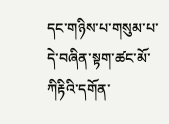དང་གཉིས་པ་གསུམ་པ་དེ་བཞིན་སྟག་ཚང་མོ་ཀིརྟིའི་དགོན་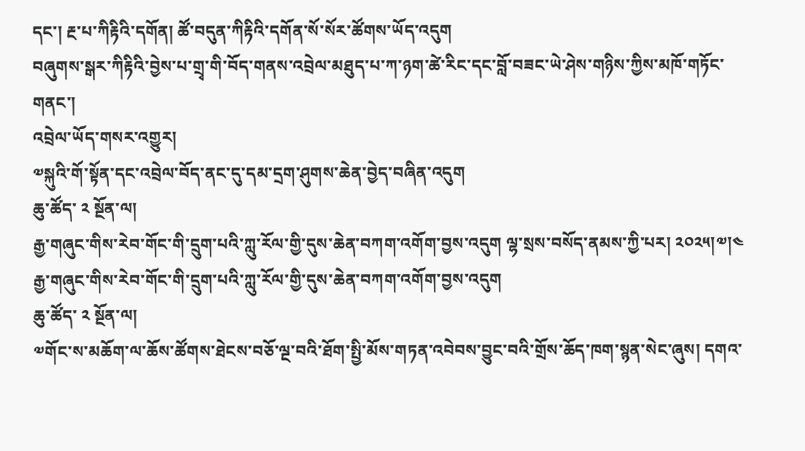དང་། རྔ་པ་ཀིརྟིའི་དགོན། ཚོ་བདུན་ཀིརྟིའི་དགོན་སོ་སོར་ཚོགས་ཡོད་འདུག
བཞུགས་སྒར་ཀིརྟིའི་བྱེས་པ་གྲྭ་གི་བོད་གནས་འབྲེལ་མཐུད་པ་ཀ་ཉག་ཚེ་རིང་དང་བློ་བཟང་ཡེ་ཤེས་གཉིས་ཀྱིས་མཁོ་གཏོང་གནང་།
འབྲེལ་ཡོད་གསར་འགྱུར།
༧སྐུའི་གོ་སྟོན་དང་འབྲེལ་བོད་ནང་དུ་དམ་དྲག་ཤུགས་ཆེན་བྱེད་བཞིན་འདུག
ཆུ་ཚོད་ ༢ སྔོན་ལ།
རྒྱ་གཞུང་གིས་རེབ་གོང་གི་དྲུག་པའི་ཀླུ་རོལ་གྱི་དུས་ཆེན་བཀག་འགོག་བྱས་འདུག ལྷ་སྲས་བསོད་ནམས་ཀྱི་པར། ༢༠༢༥།༧།༤
རྒྱ་གཞུང་གིས་རེབ་གོང་གི་དྲུག་པའི་ཀླུ་རོལ་གྱི་དུས་ཆེན་བཀག་འགོག་བྱས་འདུག
ཆུ་ཚོད་ ༢ སྔོན་ལ།
༧གོང་ས་མཆོག་ལ་ཆོས་ཚོགས་ཐེངས་བཅོ་ལྔ་བའི་ཐོག་སྤྱི་མོས་གཏན་འབེབས་བྱུང་བའི་གྲོས་ཆོད་ཁག་སྙན་སེང་ཞུས། དགའ་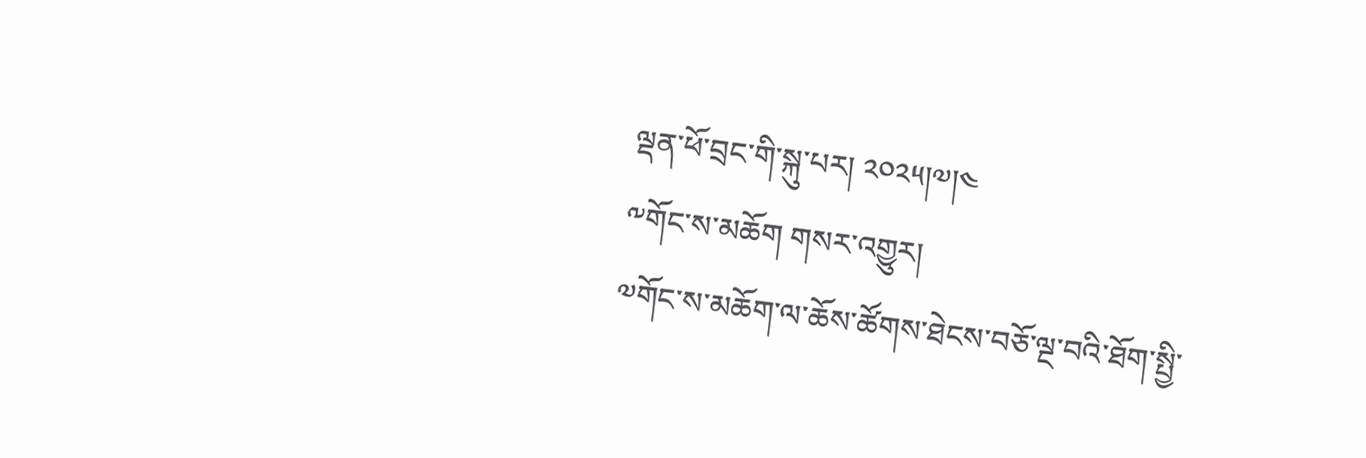ལྡན་ཕོ་བྲང་གི་སྐུ་པར། ༢༠༢༥།༧།༤
༸གོང་ས་མཆོག གསར་འགྱུར།
༧གོང་ས་མཆོག་ལ་ཆོས་ཚོགས་ཐེངས་བཅོ་ལྔ་བའི་ཐོག་སྤྱི་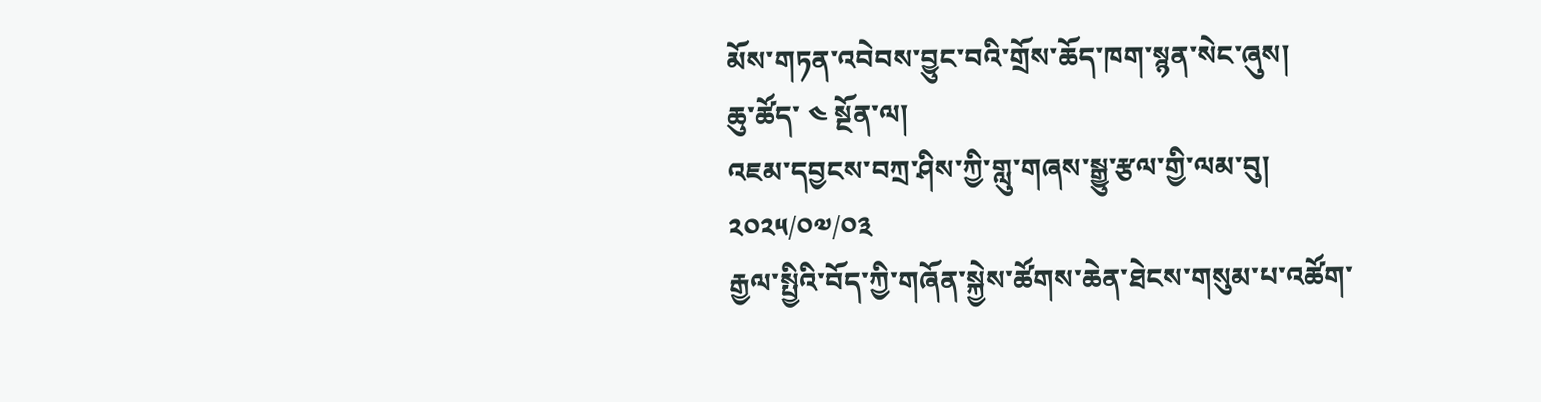མོས་གཏན་འབེབས་བྱུང་བའི་གྲོས་ཆོད་ཁག་སྙན་སེང་ཞུས།
ཆུ་ཚོད་ ༤ སྔོན་ལ།
འཇམ་དབྱངས་བཀྲ་ཤིས་ཀྱི་གླུ་གཞས་སྒྱུ་རྩལ་གྱི་ལམ་བུ།
༢༠༢༥/༠༧/༠༣
རྒྱལ་སྤྱིའི་བོད་ཀྱི་གཞོན་སྐྱེས་ཚོགས་ཆེན་ཐེངས་གསུམ་པ་འཚོག་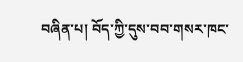བཞིན་པ། བོད་ཀྱི་དུས་བབ་གསར་ཁང་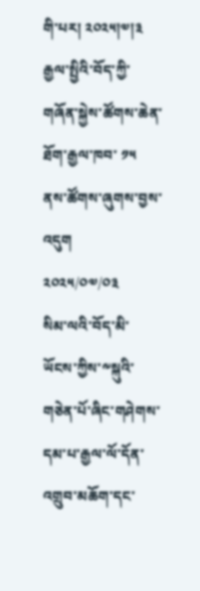གི་པར། ༢༠༢༥།༧།༣
རྒྱལ་སྤྱིའི་བོད་ཀྱི་གཞོན་སྐྱེས་ཚོགས་ཆེན་ཐོག་རྒྱལ་ཁབ་ ༡༥ ནས་ཚོགས་ཞུགས་བྱས་འདུག
༢༠༢༥/༠༧/༠༣
སིམ་ལའི་བོད་མི་ཡོངས་ཀྱིས་༸སྐུའི་གཅེན་པོ་ཞིང་གཤེགས་དམ་པ་རྒྱལ་ལོ་དོན་འགྲུབ་མཆོག་དང་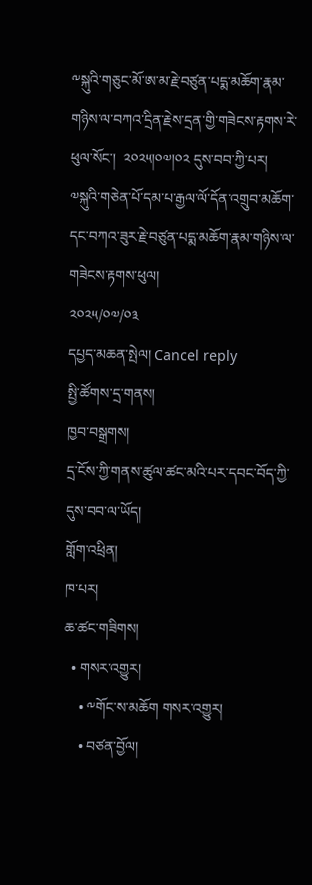༸སྐུའི་གཅུང་མོ་ཨ་མ་རྗེ་བཙུན་པདྨ་མཆོག་རྣམ་གཉིས་ལ་བཀའ་དྲིན་རྗེས་དྲན་གྱི་གཟེངས་རྟགས་རེ་ཕུལ་སོང་།  ༢༠༢༥།༠༧།༠༢ དུས་བབ་ཀྱི་པར།
༧སྐུའི་གཅེན་པོ་དམ་པ་རྒྱལ་ལོ་དོན་འགྲུབ་མཆོག་དང་བཀའ་ཟུར་རྗེ་བཙུན་པདྨ་མཆོག་རྣམ་གཉིས་ལ་གཟེངས་རྟགས་ཕུལ།
༢༠༢༥/༠༧/༠༣
དཔྱད་མཆན་སྤེལ། Cancel reply
སྤྱི་ཚོགས་དྲ་གནས།
ཁྱབ་བསྒྲགས།
དྲ་ངོས་ཀྱི་གནས་ཚུལ་ཚང་མའི་པར་དབང་བོད་ཀྱི་དུས་བབ་ལ་ཡོད།
གློག་འཕྲིན།
ཁ་པར།
ཆ་ཚང་གཟིགས།
  • གསར་འགྱུར།
    • ༸གོང་ས་མཆོག གསར་འགྱུར།
    • བཙན་བྱོལ།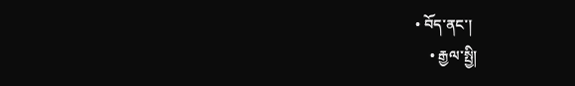• བོད་ནང་།
    • རྒྱལ་སྤྱི།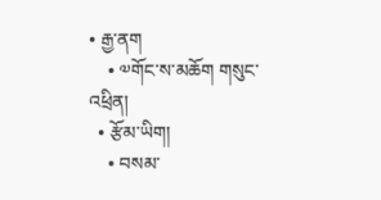• རྒྱ་ནག
    • ༧གོང་ས་མཆོག གསུང་འཕྲིན།
  • རྩོམ་ཡིག།
    • བསམ་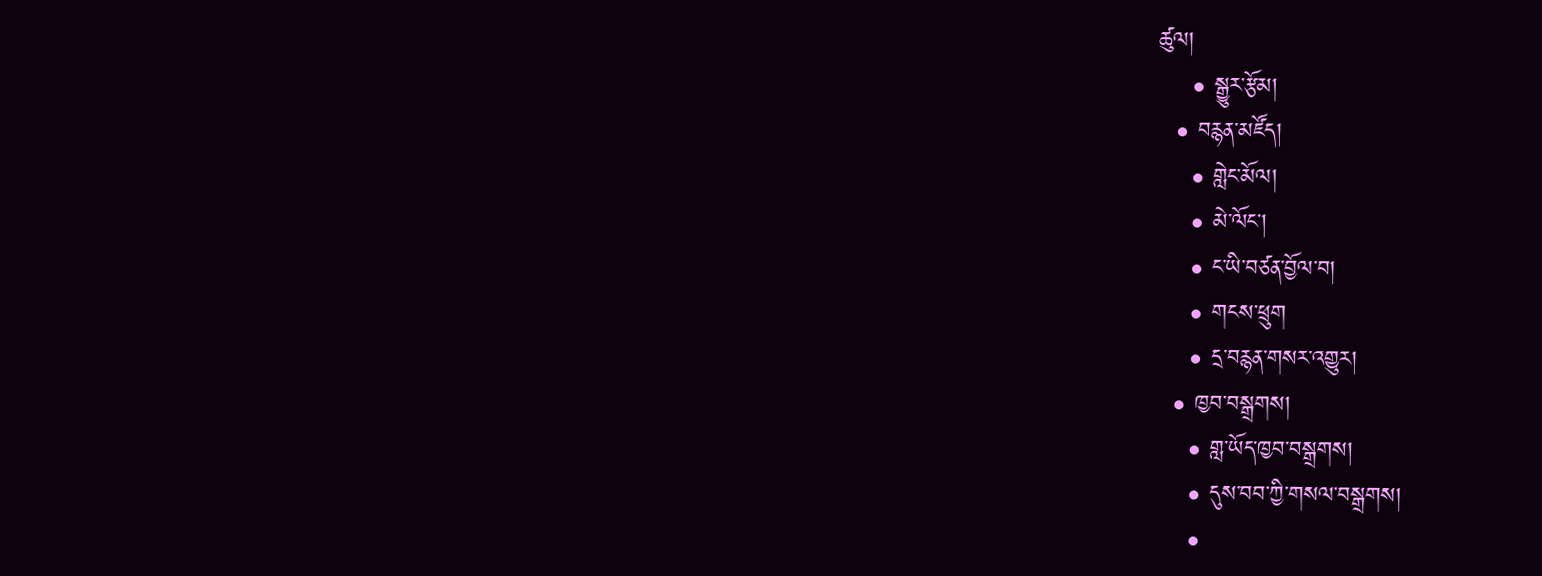ཚུལ།
    • སྒྱུར་རྩོམ།
  • བརྙན་མཛོད།
    • གླེང་མོལ།
    • མེ་ལོང་།
    • ང་ཡི་བཙན་བྱོལ་བ།
    • གངས་ཕྲུག
    • དྲ་བརྙན་གསར་འགྱུར།
  • ཁྱབ་བསྒྲགས།
    • གླ་ཡོད་ཁྱབ་བསྒྲགས།
    • དུས་བབ་ཀྱི་གསལ་བསྒྲགས།
    •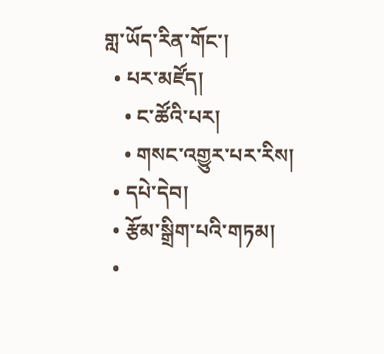གླ་ཡོད་རིན་གོང་།
  • པར་མཛོད།
    • ང་ཚོའི་པར།
    • གསང་འགྱུར་པར་རིས།
  • དཔེ་དེབ།
  • རྩོམ་སྒྲིག་པའི་གཏམ།
  •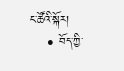ང་ཚོའི་སྐོར།
    • བོད་ཀྱི་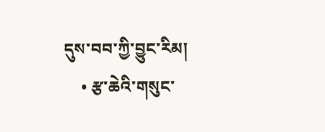དུས་བབ་ཀྱི་བྱུང་རིམ།
    • རྩ་ཆེའི་གསུང་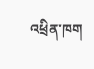འཕྲིན་ཁག